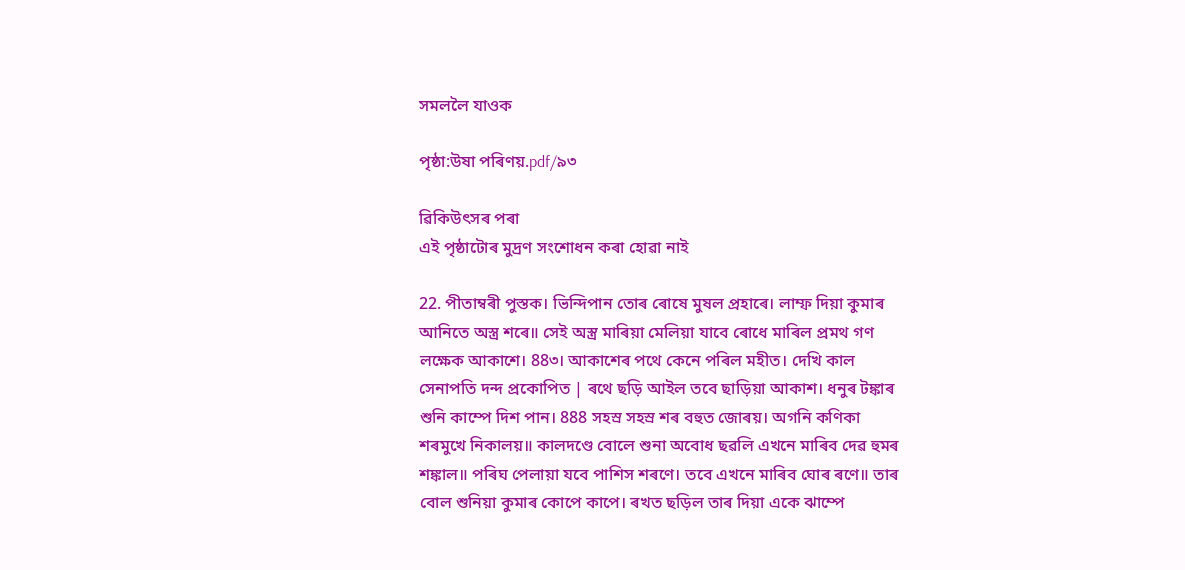সমললৈ যাওক

পৃষ্ঠা:উষা পৰিণয়.pdf/৯৩

ৱিকিউৎসৰ পৰা
এই পৃষ্ঠাটোৰ মুদ্ৰণ সংশোধন কৰা হোৱা নাই

22. পীতাম্বৰী পুস্তক। ভিন্দিপান তোৰ ৰোষে মুষল প্ৰহাৰে। লাম্ফ দিয়া কুমাৰ আনিতে অস্ত্ৰ শৰে॥ সেই অস্ত্ৰ মাৰিয়া মেলিয়া যাবে ৰোধে মাৰিল প্ৰমথ গণ লক্ষেক আকাশে। 88৩। আকাশেৰ পথে কেনে পৰিল মহীত। দেখি কাল সেনাপতি দন্দ প্ৰকোপিত | ৰথে ছড়ি আইল তবে ছাড়িয়া আকাশ। ধনুৰ টঙ্কাৰ শুনি কাম্পে দিশ পান। 888 সহস্ৰ সহস্ৰ শৰ বহুত জোৰয়। অগনি কণিকা শৰমুখে নিকালয়॥ কালদণ্ডে বোলে শুনা অবোধ ছৱলি এখনে মাৰিব দেৱ হুমৰ শঙ্কাল॥ পৰিঘ পেলায়া যবে পাশিস শৰণে। তবে এখনে মাৰিব ঘোৰ ৰণে॥ তাৰ বোল শুনিয়া কুমাৰ কোপে কাপে। ৰখত ছড়িল তাৰ দিয়া একে ঝাম্পে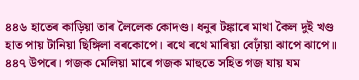৪৪৬ হাতেৰ কাড়িয়া তাৰ লৈলেক কোদণ্ড। ধনুৰ টঙ্কাৰে মাথা কৈল দুই খণ্ড হাত পায় টানিয়া ছিঙ্গিলা বৰকোপে। ৰথে ৰথে মাৰিয়া বেঢ়াঁয়া ঝাপে ঝাপে॥ ৪৪৭ উপৰে। গজক মেলিয়া মাৰে গজক মাহুতে সহিত গজ যায় যম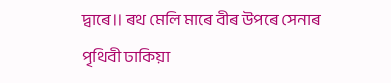দ্বাৰে॥ ৰথ মেলি মাৰে বীৰ উপৰে সেনাৰ পৃথিবী ঢাকিয়া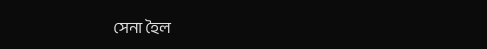সেনা হৈল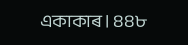একাকাৰ। ৪৪৮